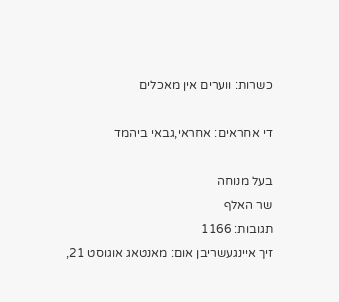כשרות: ווערים אין מאכלים

די אחראים: אחראי,גבאי ביהמד

בעל מנוחה
שר האלף
תגובות: 1166
זיך איינגעשריבן אום: מאנטאג אוגוסט 21,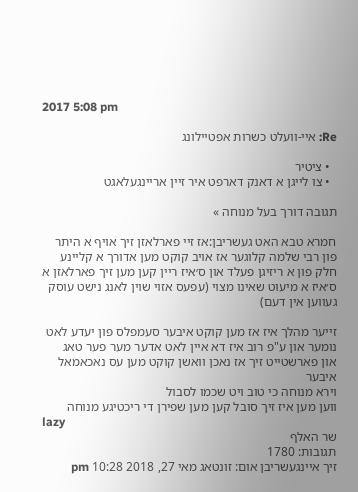2017 5:08 pm

Re: איי-וועלט כשרות אפטיילונג

  • ציטיר
  • צו לייגן א דאנק דארפט איר זיין אריינגעלאגט

תגובה דורך בעל מנוחה »

חמרא טבא האט געשריבן:אז זיי פארלאזן זיך אויף א היתר פון רבי שלמה קלוגער אז אויב קוקט מען אדורך א קליינע חלק פון א ריזיגן פעלד און ס׳איז ריין קען מען זיך פארלאזן א ס׳איז א מיעוט שאינו מצוי (עפעס אזוי שוין לאנג נישט עוסק געווען אין דעם)

זייער מהלך איז אז מען קוקט איבער סעמפלס פון יעדע לאט נומער און ע"פ רוב איז דא איין לאט אדער מער פער טאג
און פארשטייט זיך אז נאכן וואשן קוקט מען עס נאכאמאל איבער
וירא מנוחה כי טוב ויט שכמו לסבול
ווען מען איז זיך סובל קען מען שפירן די ריכטיגע מנוחה
lazy
שר האלף
תגובות: 1780
זיך איינגעשריבן אום: זונטאג מאי 27, 2018 10:28 pm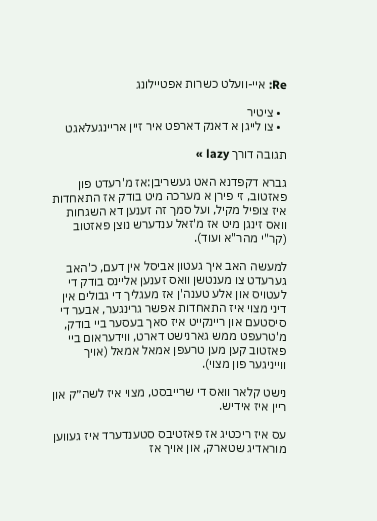Re: איי-וועלט כשרות אפטיילונג

  • ציטיר
  • צו לייגן א דאנק דארפט איר זיין אריינגעלאגט

תגובה דורך lazy »

גברא דקפדנא האט געשריבן:אז מ'רעדט פון פאזטוב, זי פירן א מערכה מיט בודק אז התאחדות איז צופיל מקיל, ועל סמך זה זענען דא השגחות וואס זינגן מיט אז מ'זאל ענדערש נוצן פאזטוב (קר"י מהר"א ועוד).

למעשה האב איך געטון אביסל אין דעם, כ'האב גערעדט צו מענטשן וואס זענען אליינס בודק די לעטויס און אלע טענה'ן אז מעגליך די גבולים אין דיני מצוי איז התאחדות אפשר גרינגער, אבער די סיסטעם און ריינקייט איז סאך בעסער ביי בודק, מ'טרעפט ממש גארנישט דארט, ווידעראום ביי פאזטוב קען מען טרעפן אמאל אמאל (אויך ווייניגער פון מצוי).

נישט קלאר וואס די שרייבסט, מצוי איז לשה״ק און ריין איז אידיש.

עס איז ריכטיג אז פאזטיבס סטענדערד איז געווען מוראדיג שטארק, און אויך אז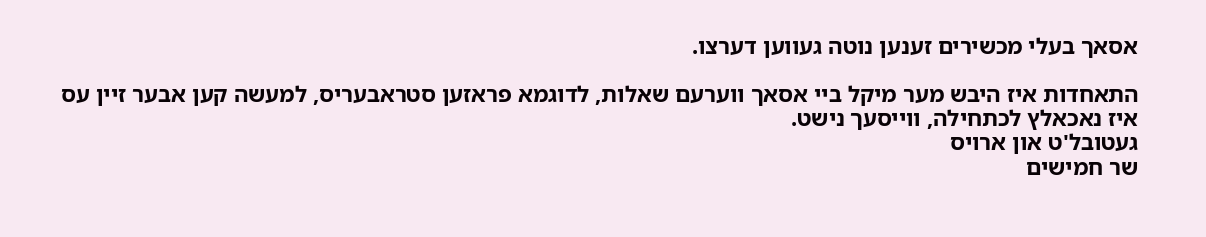אסאך בעלי מכשירים זענען נוטה געווען דערצו.

התאחדות איז היבש מער מיקל ביי אסאך ווערעם שאלות, לדוגמא פראזען סטראבעריס, למעשה קען אבער זיין עס איז נאכאלץ לכתחילה, ווייסעך נישט.
געטובל'ט און ארויס
שר חמישים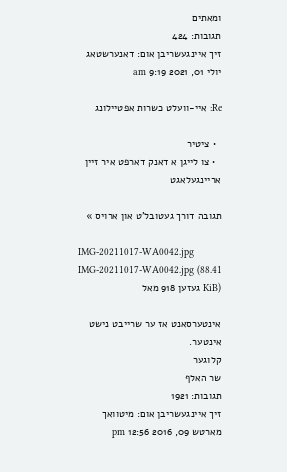ומאתים
תגובות: 424
זיך איינגעשריבן אום: דאנערשטאג יולי 01, 2021 9:19 am

Re: איי-וועלט כשרות אפטיילונג

  • ציטיר
  • צו לייגן א דאנק דארפט איר זיין אריינגעלאגט

תגובה דורך געטובל'ט און ארויס »

IMG-20211017-WA0042.jpg
IMG-20211017-WA0042.jpg (88.41 KiB) געזען 918 מאל

אינטערסאנט אז ער שרייבט נישט אינטער.
קלוגער
שר האלף
תגובות: 1921
זיך איינגעשריבן אום: מיטוואך מארטש 09, 2016 12:56 pm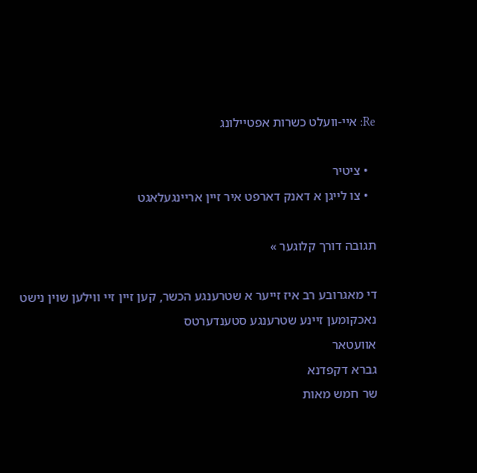Re: איי-וועלט כשרות אפטיילונג

  • ציטיר
  • צו לייגן א דאנק דארפט איר זיין אריינגעלאגט

תגובה דורך קלוגער »

די מאגרובע רב איז זייער א שטרענגע הכשר, קען זיין זיי ווילען שוין נישט נאכקומען זיינע שטרענגע סטענדערטס
אוועטאר
גברא דקפדנא
שר חמש מאות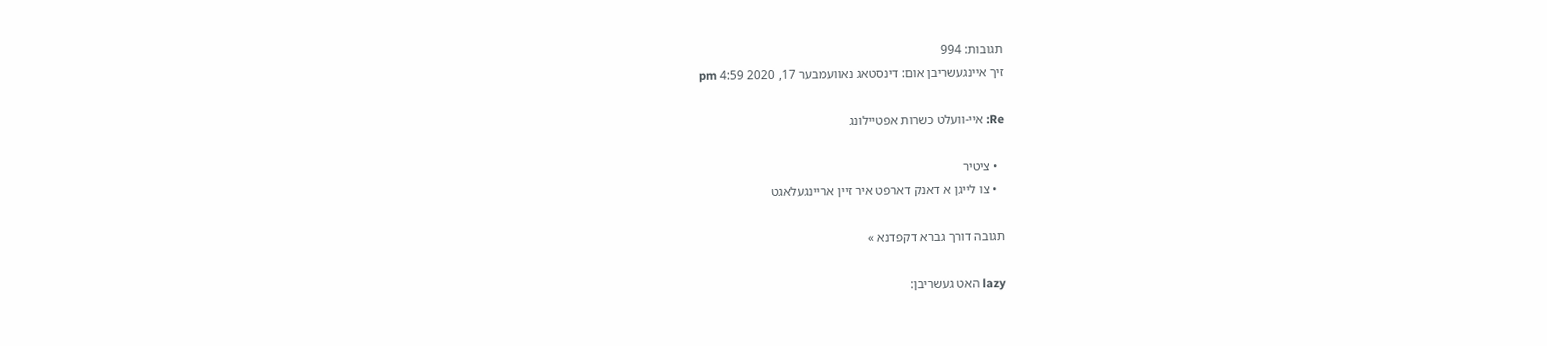תגובות: 994
זיך איינגעשריבן אום: דינסטאג נאוועמבער 17, 2020 4:59 pm

Re: איי-וועלט כשרות אפטיילונג

  • ציטיר
  • צו לייגן א דאנק דארפט איר זיין אריינגעלאגט

תגובה דורך גברא דקפדנא »

lazy האט געשריבן: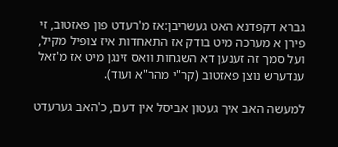גברא דקפדנא האט געשריבן:אז מ'רעדט פון פאזטוב, זי פירן א מערכה מיט בודק אז התאחדות איז צופיל מקיל, ועל סמך זה זענען דא השגחות וואס זינגן מיט אז מ'זאל ענדערש נוצן פאזטוב (קר"י מהר"א ועוד).

למעשה האב איך געטון אביסל אין דעם, כ'האב גערעדט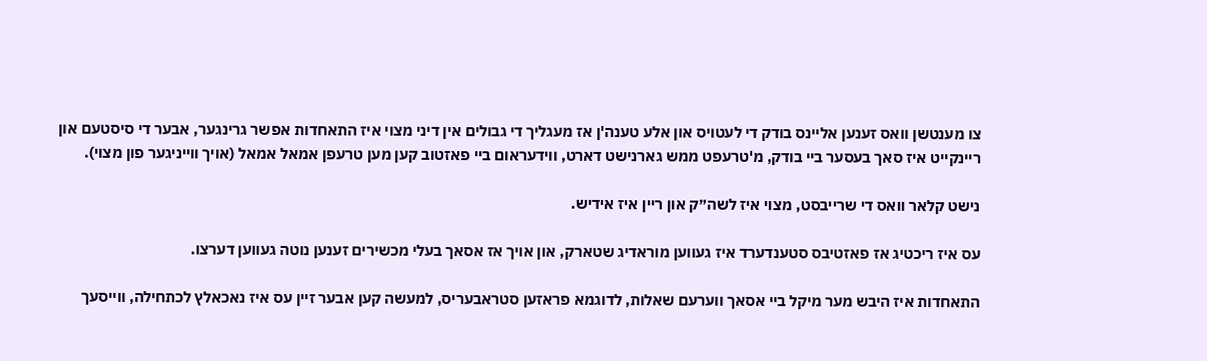צו מענטשן וואס זענען אליינס בודק די לעטויס און אלע טענה'ן אז מעגליך די גבולים אין דיני מצוי איז התאחדות אפשר גרינגער, אבער די סיסטעם און ריינקייט איז סאך בעסער ביי בודק, מ'טרעפט ממש גארנישט דארט, ווידעראום ביי פאזטוב קען מען טרעפן אמאל אמאל (אויך ווייניגער פון מצוי).

נישט קלאר וואס די שרייבסט, מצוי איז לשה״ק און ריין איז אידיש.

עס איז ריכטיג אז פאזטיבס סטענדערד איז געווען מוראדיג שטארק, און אויך אז אסאך בעלי מכשירים זענען נוטה געווען דערצו.

התאחדות איז היבש מער מיקל ביי אסאך ווערעם שאלות, לדוגמא פראזען סטראבעריס, למעשה קען אבער זיין עס איז נאכאלץ לכתחילה, ווייסעך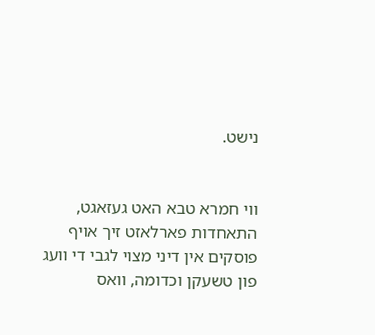נישט.


ווי חמרא טבא האט געזאגט, התאחדות פארלאזט זיך אויף פוסקים אין דיני מצוי לגבי די וועג פון טשעקן וכדומה, וואס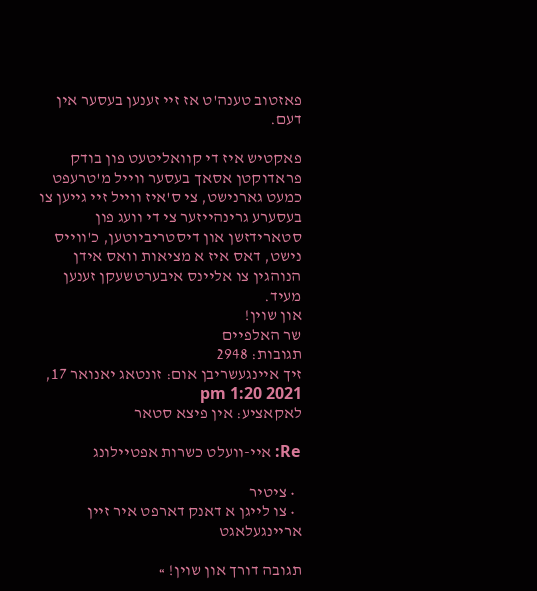פאזטוב טענה'ט אז זיי זענען בעסער אין דעם.

פאקטיש איז די קוואליטעט פון בודק פראדוקטן אסאך בעסער ווייל מ'טרעפט כמעט גארנישט, צי ס'איז ווייל זיי גייען צו בעסערע גרינהייזער צי די וועג פון סטארידזשן און דיסטריביוטען, כ'ווייס נישט, דאס איז א מציאות וואס אידן הנוהגין צו אליינס איבערטשעקן זענען מעיד.
און שוין!
שר האלפיים
תגובות: 2948
זיך איינגעשריבן אום: זונטאג יאנואר 17, 2021 1:20 pm
לאקאציע: אין פיצא סטאר

Re: איי-וועלט כשרות אפטיילונג

  • ציטיר
  • צו לייגן א דאנק דארפט איר זיין אריינגעלאגט

תגובה דורך און שוין! »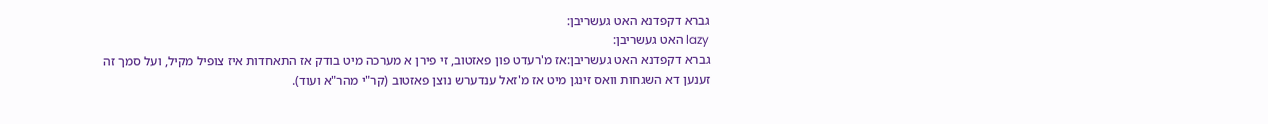גברא דקפדנא האט געשריבן:
lazy האט געשריבן:
גברא דקפדנא האט געשריבן:אז מ'רעדט פון פאזטוב, זי פירן א מערכה מיט בודק אז התאחדות איז צופיל מקיל, ועל סמך זה זענען דא השגחות וואס זינגן מיט אז מ'זאל ענדערש נוצן פאזטוב (קר"י מהר"א ועוד).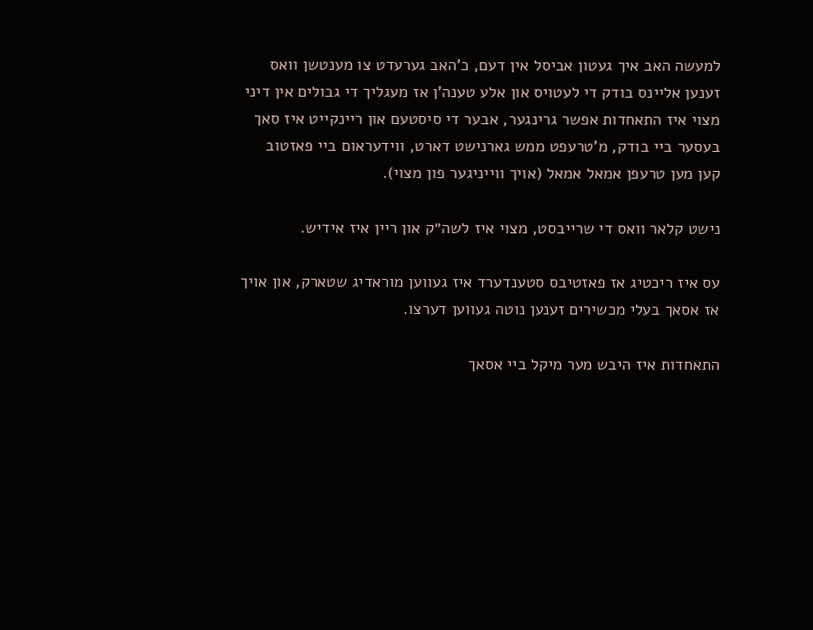למעשה האב איך געטון אביסל אין דעם, כ'האב גערעדט צו מענטשן וואס זענען אליינס בודק די לעטויס און אלע טענה'ן אז מעגליך די גבולים אין דיני מצוי איז התאחדות אפשר גרינגער, אבער די סיסטעם און ריינקייט איז סאך בעסער ביי בודק, מ'טרעפט ממש גארנישט דארט, ווידעראום ביי פאזטוב קען מען טרעפן אמאל אמאל (אויך ווייניגער פון מצוי).

נישט קלאר וואס די שרייבסט, מצוי איז לשה״ק און ריין איז אידיש.

עס איז ריכטיג אז פאזטיבס סטענדערד איז געווען מוראדיג שטארק, און אויך אז אסאך בעלי מכשירים זענען נוטה געווען דערצו.

התאחדות איז היבש מער מיקל ביי אסאך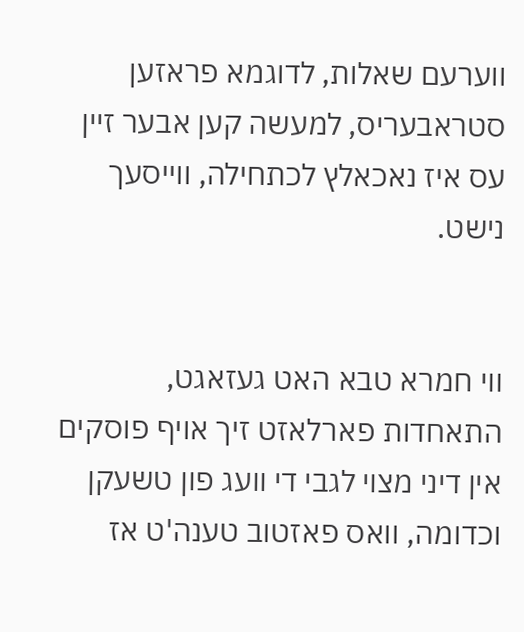ווערעם שאלות, לדוגמא פראזען סטראבעריס, למעשה קען אבער זיין עס איז נאכאלץ לכתחילה, ווייסעך נישט.


ווי חמרא טבא האט געזאגט, התאחדות פארלאזט זיך אויף פוסקים אין דיני מצוי לגבי די וועג פון טשעקן וכדומה, וואס פאזטוב טענה'ט אז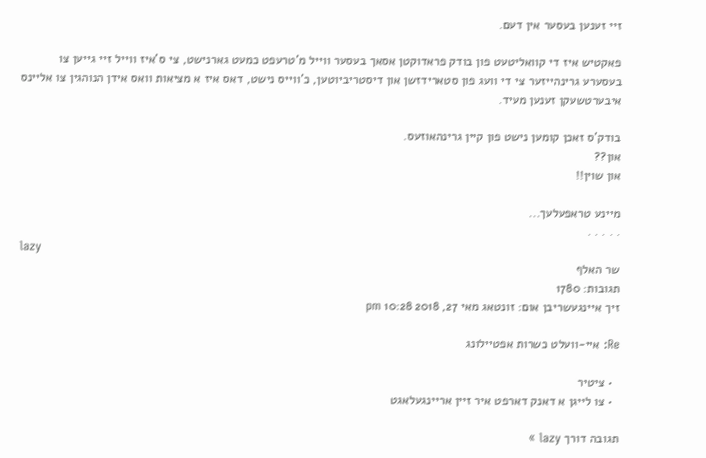זיי זענען בעסער אין דעם.

פאקטיש איז די קוואליטעט פון בודק פראדוקטן אסאך בעסער ווייל מ'טרעפט כמעט גארנישט, צי ס'איז ווייל זיי גייען צו בעסערע גרינהייזער צי די וועג פון סטארידזשן און דיסטריביוטען, כ'ווייס נישט, דאס איז א מציאות וואס אידן הנוהגין צו אליינס איבערטשעקן זענען מעיד.

בודק'ס זאכן קומען נישט פון קיין גרינהאוזעס.
און??
און שוין!!

מיינע טראפעלעך...
. . . . .
lazy
שר האלף
תגובות: 1780
זיך איינגעשריבן אום: זונטאג מאי 27, 2018 10:28 pm

Re: איי-וועלט כשרות אפטיילונג

  • ציטיר
  • צו לייגן א דאנק דארפט איר זיין אריינגעלאגט

תגובה דורך lazy »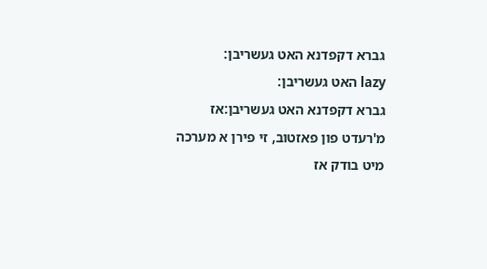גברא דקפדנא האט געשריבן:
lazy האט געשריבן:
גברא דקפדנא האט געשריבן:אז מ'רעדט פון פאזטוב, זי פירן א מערכה מיט בודק אז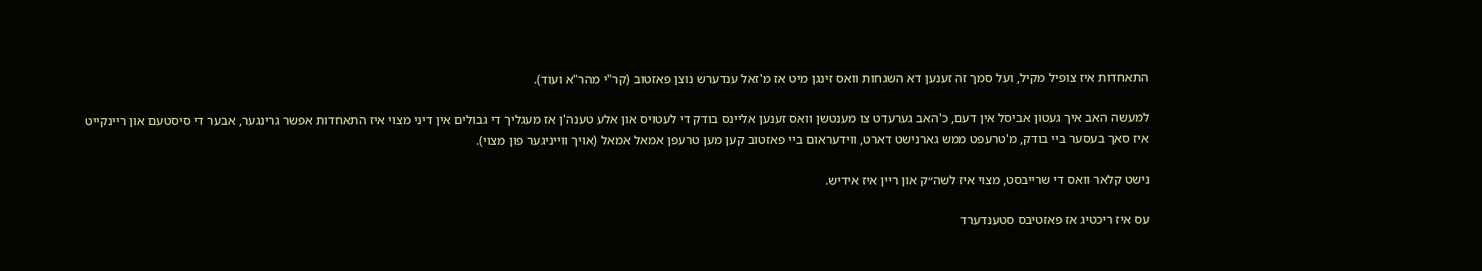התאחדות איז צופיל מקיל, ועל סמך זה זענען דא השגחות וואס זינגן מיט אז מ'זאל ענדערש נוצן פאזטוב (קר"י מהר"א ועוד).

למעשה האב איך געטון אביסל אין דעם, כ'האב גערעדט צו מענטשן וואס זענען אליינס בודק די לעטויס און אלע טענה'ן אז מעגליך די גבולים אין דיני מצוי איז התאחדות אפשר גרינגער, אבער די סיסטעם און ריינקייט איז סאך בעסער ביי בודק, מ'טרעפט ממש גארנישט דארט, ווידעראום ביי פאזטוב קען מען טרעפן אמאל אמאל (אויך ווייניגער פון מצוי).

נישט קלאר וואס די שרייבסט, מצוי איז לשה״ק און ריין איז אידיש.

עס איז ריכטיג אז פאזטיבס סטענדערד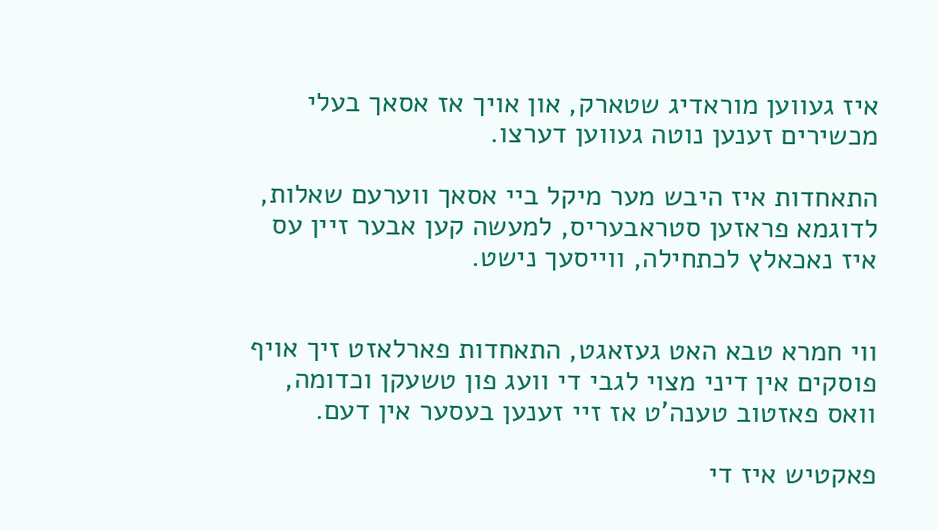איז געווען מוראדיג שטארק, און אויך אז אסאך בעלי מכשירים זענען נוטה געווען דערצו.

התאחדות איז היבש מער מיקל ביי אסאך ווערעם שאלות, לדוגמא פראזען סטראבעריס, למעשה קען אבער זיין עס איז נאכאלץ לכתחילה, ווייסעך נישט.


ווי חמרא טבא האט געזאגט, התאחדות פארלאזט זיך אויף פוסקים אין דיני מצוי לגבי די וועג פון טשעקן וכדומה, וואס פאזטוב טענה'ט אז זיי זענען בעסער אין דעם.

פאקטיש איז די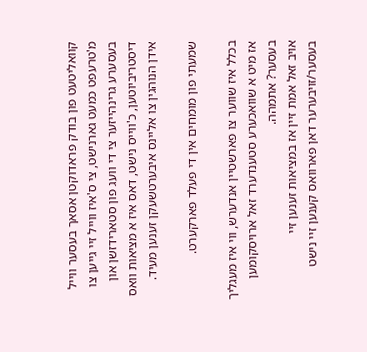קוואליטעט פון בודק פראדוקטן אסאך בעסער ווייל מ'טרעפט כמעט גארנישט, צי ס'איז ווייל זיי גייען צו בעסערע גרינהייזער צי די וועג פון סטארידזשן און דיסטריביוטען, כ'ווייס נישט, דאס איז א מציאות וואס אידן הנוהגין צו אליינס איבערטשעקן זענען מעיד.

שמעתי פון מומחים אין די פעלד פארקערט.

בכלל איז שווער צו פארשטיין אנדערש, ווי איז מעגליך אז מיט א שוואכערע סטענדערד זאל ארויסקומען בעסער? אתמהה.
אויב זאל אמת זיין אז במציאות זענען זיי בעסער/זויבערער דאן פארוואס קענען זיי נישט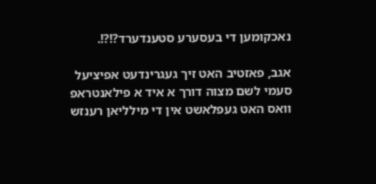נאכקומען די בעסערע סטענדערד?!?!.

אגב, פאזטיב האט זיך געגרינדעט אפיציעל סעמי לשם מצוה דורך א איד א פילאנטראפ וואס האט געפלאשט אין די מילליאן רענזש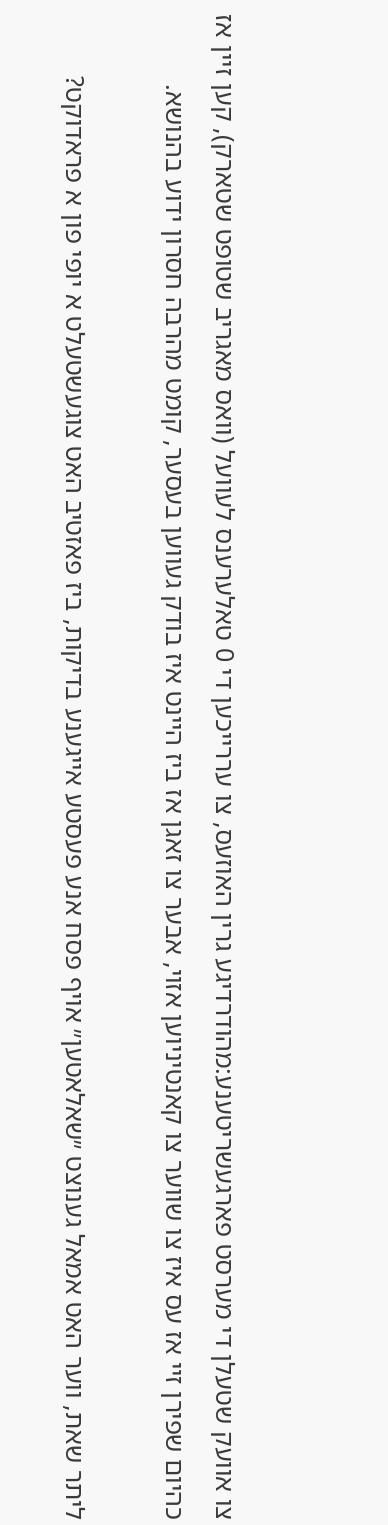צו אוועק שטעלן די מערסט פארגעשריטענע:מהודרדיגע גרין האוזעס, צו עררייכען די 0 טאלערענס לעוועל (וואס מאגריב שטופט שטארק), קען זיין אז כהיום שפירן זיי אז עס איז צו שווער צו קאנטיניוען אזוי, אבער צו זאגן אז ביז היינט איז בודק געווען בעסער, קומט מהרבה חסרון ידוע בהנושא.

ליתר שאת, ווער האט אמאל גענוצט ״שאלאטען״ אויף פסח אנע פעסטע אייגענע בדיקות, ביז פאזטיב האט צוגעשטעלט א יופי פון א פראדוקט?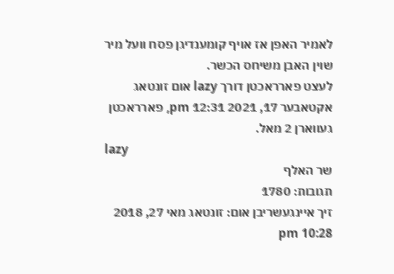לאמיר האפן אז אויף קומענדיגן פסח וועל מיר שוין האבן משיחס הכשר.
לעצט פארראכטן דורך lazy אום זונטאג אקטאבער 17, 2021 12:31 pm, פארראכטן געווארן 2 מאל.
lazy
שר האלף
תגובות: 1780
זיך איינגעשריבן אום: זונטאג מאי 27, 2018 10:28 pm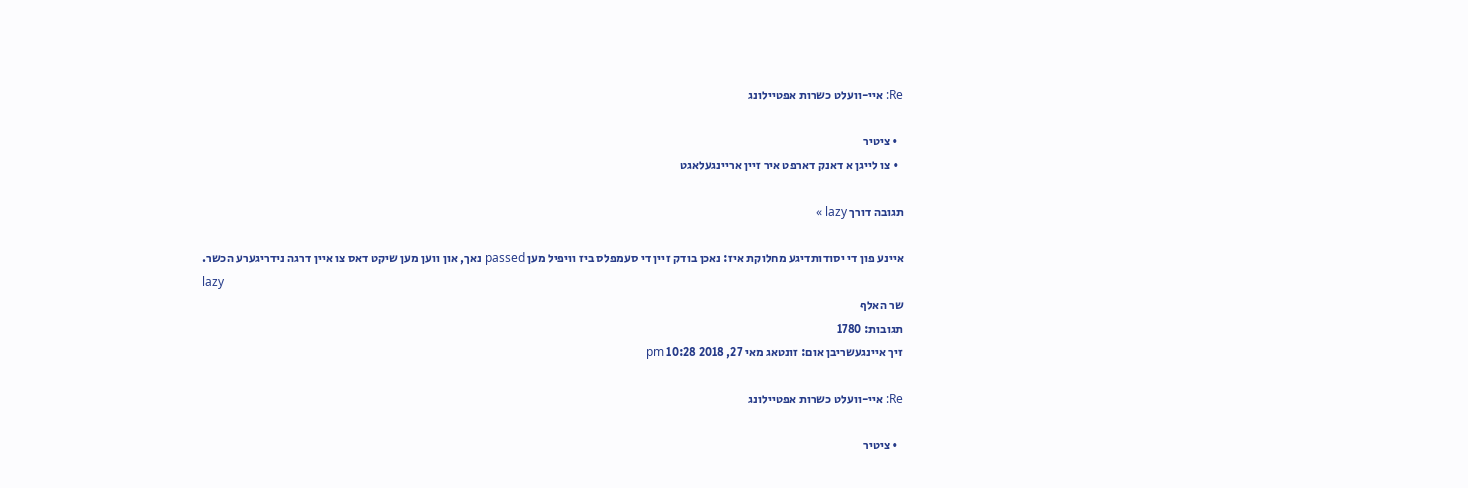Re: איי-וועלט כשרות אפטיילונג

  • ציטיר
  • צו לייגן א דאנק דארפט איר זיין אריינגעלאגט

תגובה דורך lazy »

איינע פון די יסודותדיגע מחלוקת איז: נאכן בודק זיין די סעמפלס ביז וויפיל מען passed נאך, און ווען מען שיקט דאס צו איין דרגה נידריגערע הכשר.
lazy
שר האלף
תגובות: 1780
זיך איינגעשריבן אום: זונטאג מאי 27, 2018 10:28 pm

Re: איי-וועלט כשרות אפטיילונג

  • ציטיר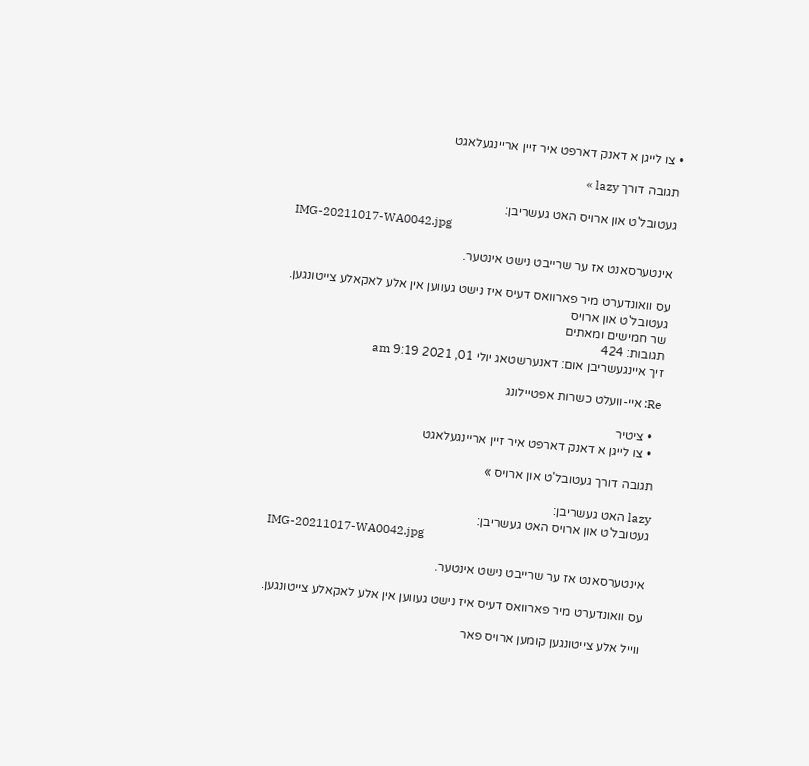• צו לייגן א דאנק דארפט איר זיין אריינגעלאגט

תגובה דורך lazy »

געטובל'ט און ארויס האט געשריבן:
IMG-20211017-WA0042.jpg

אינטערסאנט אז ער שרייבט נישט אינטער.

עס וואונדערט מיר פארוואס דעיס איז נישט געווען אין אלע לאקאלע צייטונגען.
געטובל'ט און ארויס
שר חמישים ומאתים
תגובות: 424
זיך איינגעשריבן אום: דאנערשטאג יולי 01, 2021 9:19 am

Re: איי-וועלט כשרות אפטיילונג

  • ציטיר
  • צו לייגן א דאנק דארפט איר זיין אריינגעלאגט

תגובה דורך געטובל'ט און ארויס »

lazy האט געשריבן:
געטובל'ט און ארויס האט געשריבן:
IMG-20211017-WA0042.jpg

אינטערסאנט אז ער שרייבט נישט אינטער.

עס וואונדערט מיר פארוואס דעיס איז נישט געווען אין אלע לאקאלע צייטונגען.

ווייל אלע צייטונגען קומען ארויס פאר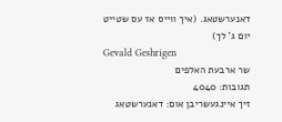דאנערשטאג. (איך ווייס אז עס שטייט יום ג' לך)
Gevald Geshrigen
שר ארבעת האלפים
תגובות: 4040
זיך איינגעשריבן אום: דאנערשטאג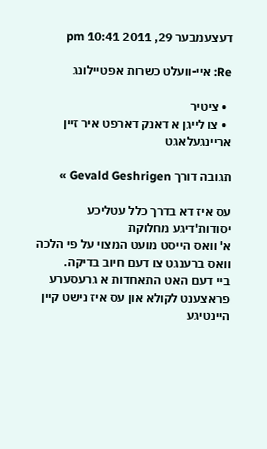דעצעמבער 29, 2011 10:41 pm

Re: איי-וועלט כשרות אפטיילונג

  • ציטיר
  • צו לייגן א דאנק דארפט איר זיין אריינגעלאגט

תגובה דורך Gevald Geshrigen »

עס איז דא בדרך כלל עטליכע יסודות'דיגע מחלוקת
א' וואס הייסט מועט המצוי על פי הלכה וואס ברענגט צו דעם חיוב בדיקה.
ביי דעם האט התאחדות א גרעסערע פראצענט לקולא און עס איז נישט קיין היינטיגע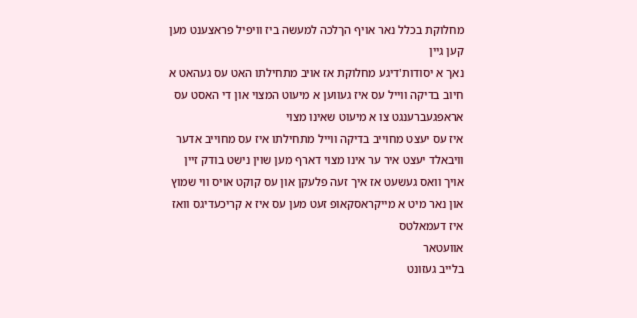מחלוקת בכלל נאר אויף הךלכה למעשה ביז וויפיל פראצענט מען קען גיין
נאך א יסודות'דיגע מחלוקת אז אויב מתחילתו האט עס געהאט א חיוב בדיקה ווייל עס איז געווען א מיעוט המצוי און די האסט עס אראפגעברענגט צו א מיעוט שאינו מצוי
איז עס יעצט מחוייב בדיקה ווייל מתחילתו איז עס מחוייב אדער וויבאלד יעצט איר ער אינו מצוי דארף מען שוין נישט בודק זיין
אויך וואס געשעט אז איך זעה פלעקן און עס קוקט אויס ווי שמוץ און נאר מיט א מייקראסקאופ זעט מען עס איז א קריכעדיגס וואז איז דעמאלטס
אוועטאר
בלייב געזונט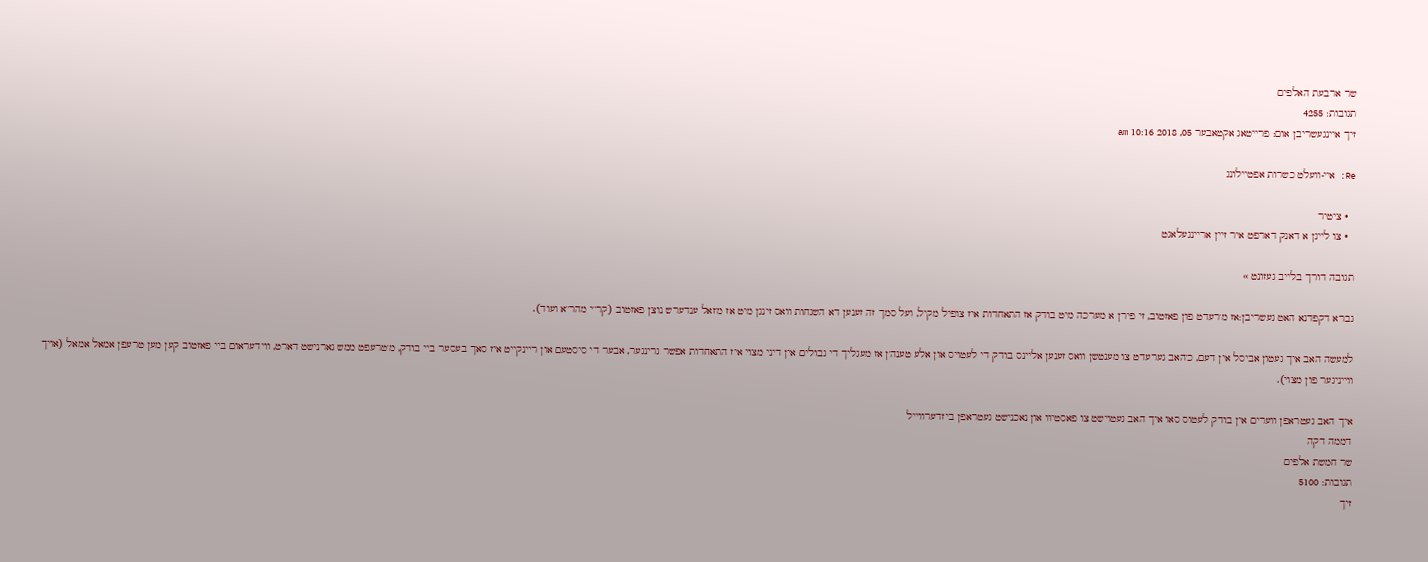שר ארבעת האלפים
תגובות: 4255
זיך איינגעשריבן אום: פרייטאג אקטאבער 05, 2018 10:16 am

Re: איי-וועלט כשרות אפטיילונג

  • ציטיר
  • צו לייגן א דאנק דארפט איר זיין אריינגעלאגט

תגובה דורך בלייב געזונט »

גברא דקפדנא האט געשריבן:אז מ'רעדט פון פאזטוב, זי פירן א מערכה מיט בודק אז התאחדות איז צופיל מקיל, ועל סמך זה זענען דא השגחות וואס זינגן מיט אז מ'זאל ענדערש נוצן פאזטוב (קר"י מהר"א ועוד).

למעשה האב איך געטון אביסל אין דעם, כ'האב גערעדט צו מענטשן וואס זענען אליינס בודק די לעטויס און אלע טענה'ן אז מעגליך די גבולים אין דיני מצוי איז התאחדות אפשר גרינגער, אבער די סיסטעם און ריינקייט איז סאך בעסער ביי בודק, מ'טרעפט ממש גארנישט דארט, ווידעראום ביי פאזטוב קען מען טרעפן אמאל אמאל (אויך ווייניגער פון מצוי).

איך האב געטראפן ווערים אין בודק לעטוס סאו איך האב געטוישט צו פאסטיוו און נאכנישט געטראפן ביזדערווייל
דממה דקה
שר חמשת אלפים
תגובות: 5100
זיך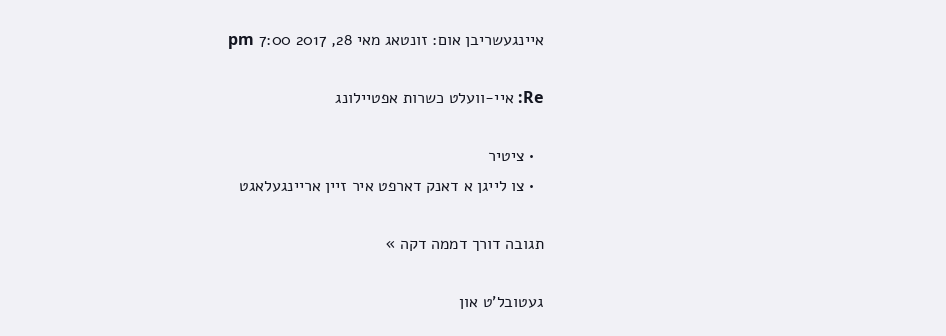איינגעשריבן אום: זונטאג מאי 28, 2017 7:00 pm

Re: איי-וועלט כשרות אפטיילונג

  • ציטיר
  • צו לייגן א דאנק דארפט איר זיין אריינגעלאגט

תגובה דורך דממה דקה »

געטובל'ט און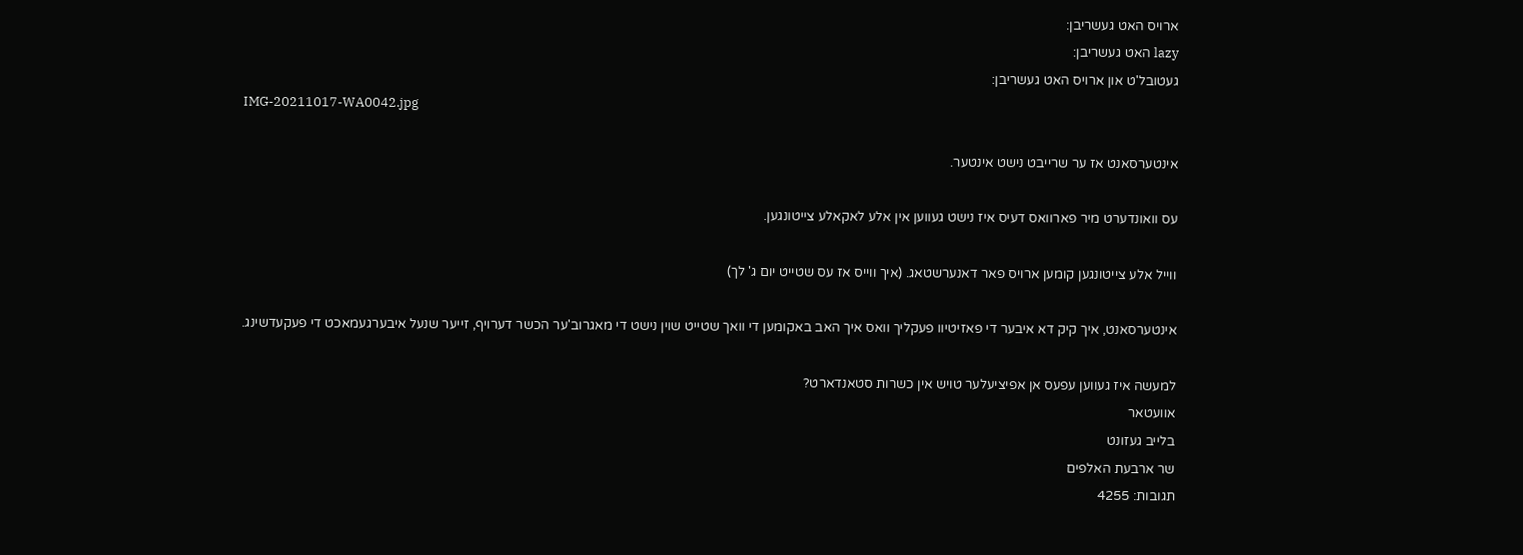ארויס האט געשריבן:
lazy האט געשריבן:
געטובל'ט און ארויס האט געשריבן:
IMG-20211017-WA0042.jpg

אינטערסאנט אז ער שרייבט נישט אינטער.

עס וואונדערט מיר פארוואס דעיס איז נישט געווען אין אלע לאקאלע צייטונגען.

ווייל אלע צייטונגען קומען ארויס פאר דאנערשטאג. (איך ווייס אז עס שטייט יום ג' לך)

אינטערסאנט, איך קיק דא איבער די פאזיטיוו פעקליך וואס איך האב באקומען די וואך שטייט שוין נישט די מאגרוב'ער הכשר דערויף, זייער שנעל איבערגעמאכט די פעקעדשינג.

למעשה איז געווען עפעס אן אפיציעלער טויש אין כשרות סטאנדארט?
אוועטאר
בלייב געזונט
שר ארבעת האלפים
תגובות: 4255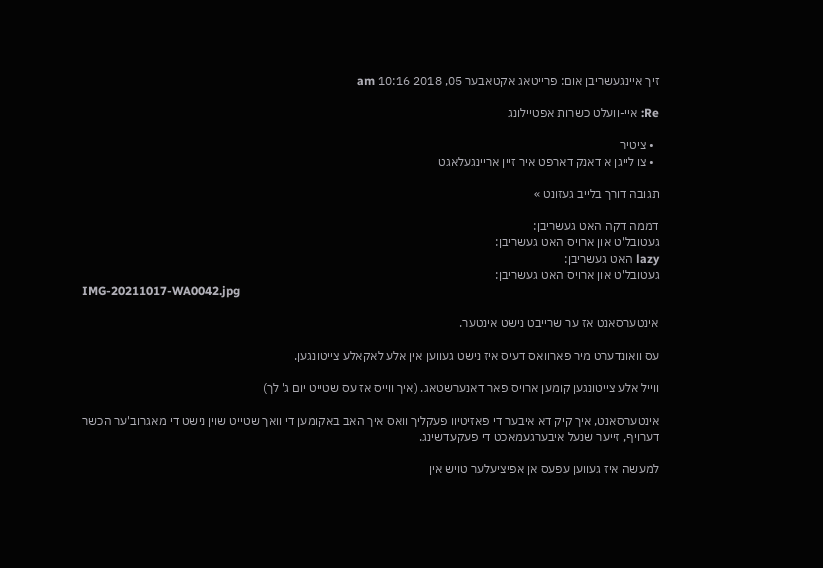זיך איינגעשריבן אום: פרייטאג אקטאבער 05, 2018 10:16 am

Re: איי-וועלט כשרות אפטיילונג

  • ציטיר
  • צו לייגן א דאנק דארפט איר זיין אריינגעלאגט

תגובה דורך בלייב געזונט »

דממה דקה האט געשריבן:
געטובל'ט און ארויס האט געשריבן:
lazy האט געשריבן:
געטובל'ט און ארויס האט געשריבן:
IMG-20211017-WA0042.jpg

אינטערסאנט אז ער שרייבט נישט אינטער.

עס וואונדערט מיר פארוואס דעיס איז נישט געווען אין אלע לאקאלע צייטונגען.

ווייל אלע צייטונגען קומען ארויס פאר דאנערשטאג. (איך ווייס אז עס שטייט יום ג' לך)

אינטערסאנט, איך קיק דא איבער די פאזיטיוו פעקליך וואס איך האב באקומען די וואך שטייט שוין נישט די מאגרוב'ער הכשר דערויף, זייער שנעל איבערגעמאכט די פעקעדשינג.

למעשה איז געווען עפעס אן אפיציעלער טויש אין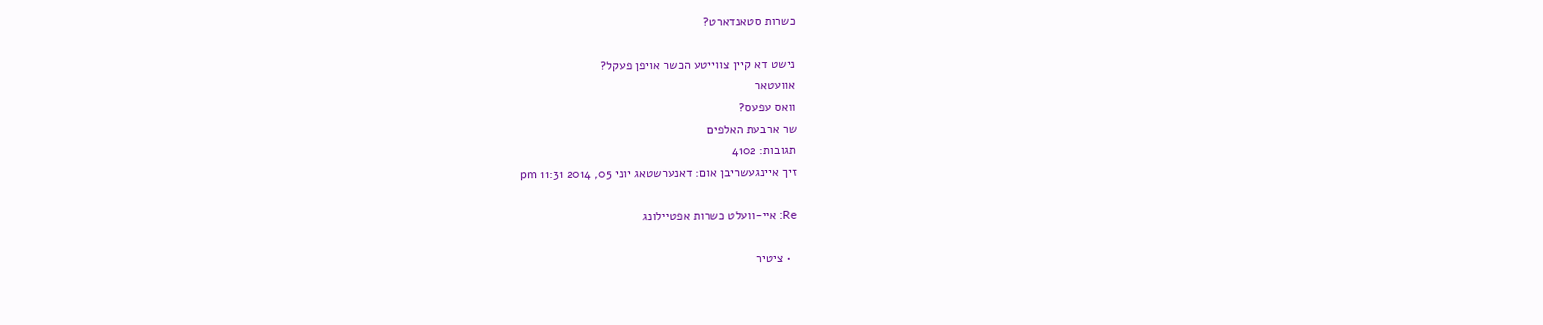כשרות סטאנדארט?

נישט דא קיין צווייטע הכשר אויפן פעקל?
אוועטאר
וואס עפעס?
שר ארבעת האלפים
תגובות: 4102
זיך איינגעשריבן אום: דאנערשטאג יוני 05, 2014 11:31 pm

Re: איי-וועלט כשרות אפטיילונג

  • ציטיר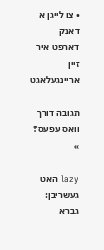• צו לייגן א דאנק דארפט איר זיין אריינגעלאגט

תגובה דורך וואס עפעס? »

lazy האט געשריבן:
גברא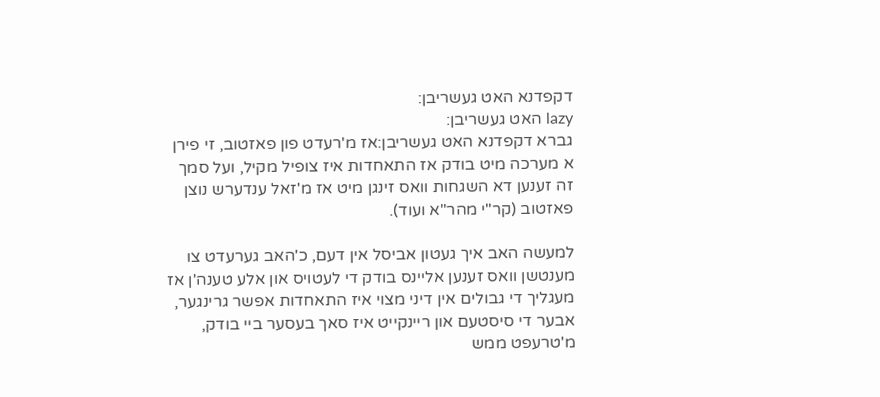דקפדנא האט געשריבן:
lazy האט געשריבן:
גברא דקפדנא האט געשריבן:אז מ'רעדט פון פאזטוב, זי פירן א מערכה מיט בודק אז התאחדות איז צופיל מקיל, ועל סמך זה זענען דא השגחות וואס זינגן מיט אז מ'זאל ענדערש נוצן פאזטוב (קר"י מהר"א ועוד).

למעשה האב איך געטון אביסל אין דעם, כ'האב גערעדט צו מענטשן וואס זענען אליינס בודק די לעטויס און אלע טענה'ן אז מעגליך די גבולים אין דיני מצוי איז התאחדות אפשר גרינגער, אבער די סיסטעם און ריינקייט איז סאך בעסער ביי בודק, מ'טרעפט ממש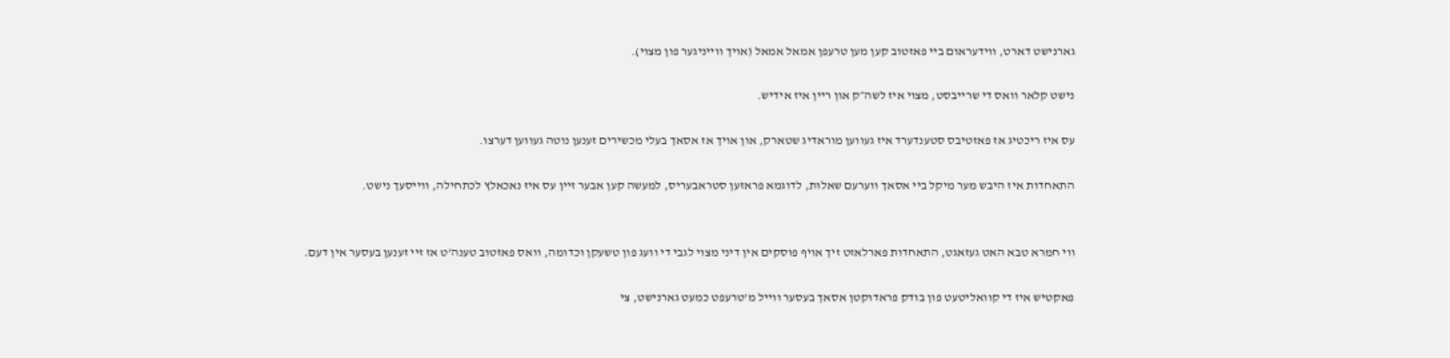גארנישט דארט, ווידעראום ביי פאזטוב קען מען טרעפן אמאל אמאל (אויך ווייניגער פון מצוי).

נישט קלאר וואס די שרייבסט, מצוי איז לשה״ק און ריין איז אידיש.

עס איז ריכטיג אז פאזטיבס סטענדערד איז געווען מוראדיג שטארק, און אויך אז אסאך בעלי מכשירים זענען נוטה געווען דערצו.

התאחדות איז היבש מער מיקל ביי אסאך ווערעם שאלות, לדוגמא פראזען סטראבעריס, למעשה קען אבער זיין עס איז נאכאלץ לכתחילה, ווייסעך נישט.


ווי חמרא טבא האט געזאגט, התאחדות פארלאזט זיך אויף פוסקים אין דיני מצוי לגבי די וועג פון טשעקן וכדומה, וואס פאזטוב טענה'ט אז זיי זענען בעסער אין דעם.

פאקטיש איז די קוואליטעט פון בודק פראדוקטן אסאך בעסער ווייל מ'טרעפט כמעט גארנישט, צי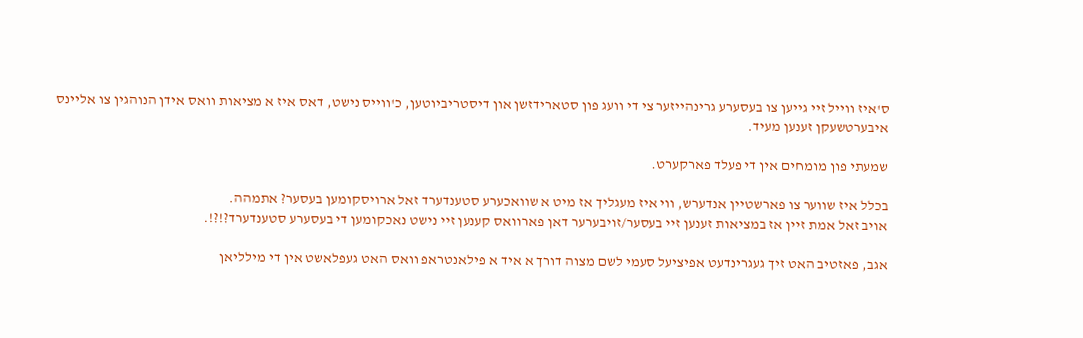ס'איז ווייל זיי גייען צו בעסערע גרינהייזער צי די וועג פון סטארידזשן און דיסטריביוטען, כ'ווייס נישט, דאס איז א מציאות וואס אידן הנוהגין צו אליינס איבערטשעקן זענען מעיד.

שמעתי פון מומחים אין די פעלד פארקערט.

בכלל איז שווער צו פארשטיין אנדערש, ווי איז מעגליך אז מיט א שוואכערע סטענדערד זאל ארויסקומען בעסער? אתמהה.
אויב זאל אמת זיין אז במציאות זענען זיי בעסער/זויבערער דאן פארוואס קענען זיי נישט נאכקומען די בעסערע סטענדערד?!?!.

אגב, פאזטיב האט זיך געגרינדעט אפיציעל סעמי לשם מצוה דורך א איד א פילאנטראפ וואס האט געפלאשט אין די מילליאן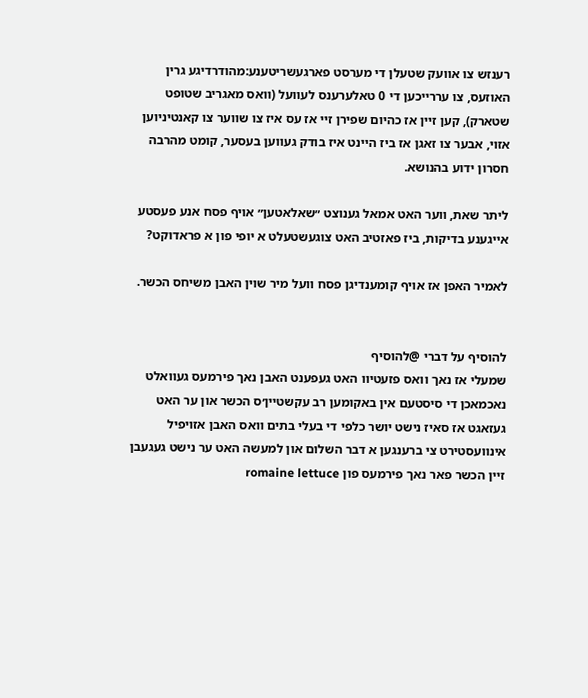רענזש צו אוועק שטעלן די מערסט פארגעשריטענע:מהודרדיגע גרין האוזעס, צו עררייכען די 0 טאלערענס לעוועל (וואס מאגריב שטופט שטארק), קען זיין אז כהיום שפירן זיי אז עס איז צו שווער צו קאנטיניוען אזוי, אבער צו זאגן אז ביז היינט איז בודק געווען בעסער, קומט מהרבה חסרון ידוע בהנושא.

ליתר שאת, ווער האט אמאל גענוצט ״שאלאטען״ אויף פסח אנע פעסטע אייגענע בדיקות, ביז פאזטיב האט צוגעשטעלט א יופי פון א פראדוקט?

לאמיר האפן אז אויף קומענדיגן פסח וועל מיר שוין האבן משיחס הכשר.


להוסיף על דברי @להוסיף
שמעלי אז נאך וואס פזעטיוו האט געפענט האבן נאך פירמעס געוואלט נאכמאכן די סיסטעם אין באקומען רב עקשטיין׳ס הכשר און ער האט געזאגט אז סאיז נישט יושר כלפי די בעלי בתים וואס האבן אזויפיל אינוועסטירט צי ברענגען א דבר השלום און למעשה האט ער נישט געגעבן זיין הכשר פאר נאך פירמעס פון romaine lettuce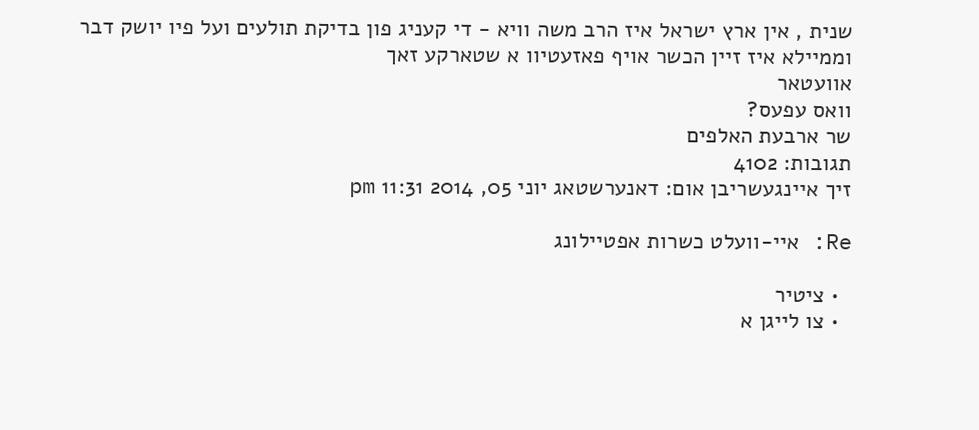שנית , אין ארץ ישראל איז הרב משה וויא - די קעניג פון בדיקת תולעים ועל פיו יושק דבר וממיילא איז זיין הכשר אויף פאזעטיוו א שטארקע זאך
אוועטאר
וואס עפעס?
שר ארבעת האלפים
תגובות: 4102
זיך איינגעשריבן אום: דאנערשטאג יוני 05, 2014 11:31 pm

Re: איי-וועלט כשרות אפטיילונג

  • ציטיר
  • צו לייגן א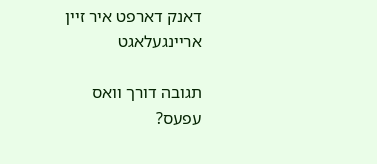דאנק דארפט איר זיין אריינגעלאגט

תגובה דורך וואס עפעס?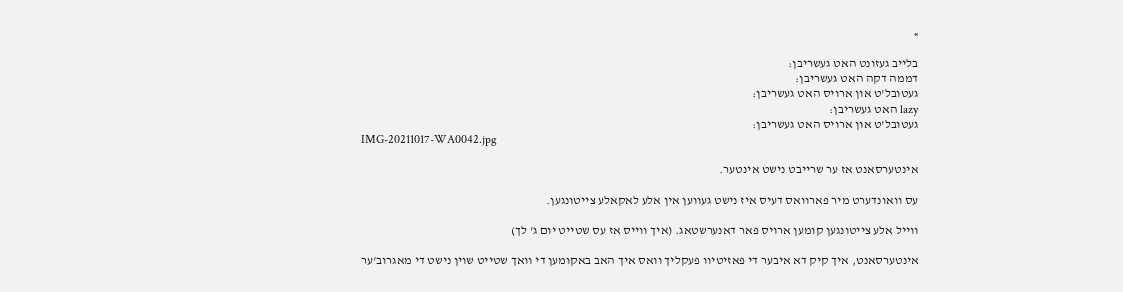»

בלייב געזונט האט געשריבן:
דממה דקה האט געשריבן:
געטובל'ט און ארויס האט געשריבן:
lazy האט געשריבן:
געטובל'ט און ארויס האט געשריבן:
IMG-20211017-WA0042.jpg

אינטערסאנט אז ער שרייבט נישט אינטער.

עס וואונדערט מיר פארוואס דעיס איז נישט געווען אין אלע לאקאלע צייטונגען.

ווייל אלע צייטונגען קומען ארויס פאר דאנערשטאג. (איך ווייס אז עס שטייט יום ג' לך)

אינטערסאנט, איך קיק דא איבער די פאזיטיוו פעקליך וואס איך האב באקומען די וואך שטייט שוין נישט די מאגרוב'ער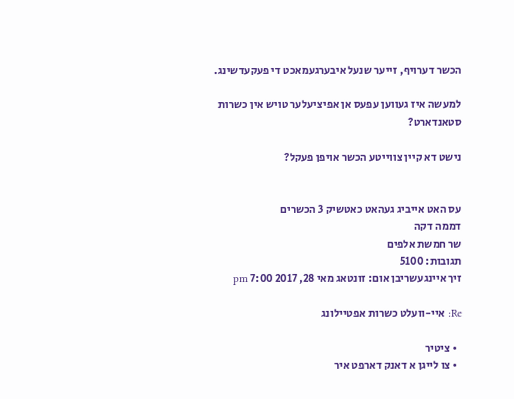הכשר דערויף, זייער שנעל איבערגעמאכט די פעקעדשינג.

למעשה איז געווען עפעס אן אפיציעלער טויש אין כשרות סטאנדארט?

נישט דא קיין צווייטע הכשר אויפן פעקל?


עס האט אייביג געהאט כאטשיק 3 הכשרים
דממה דקה
שר חמשת אלפים
תגובות: 5100
זיך איינגעשריבן אום: זונטאג מאי 28, 2017 7:00 pm

Re: איי-וועלט כשרות אפטיילונג

  • ציטיר
  • צו לייגן א דאנק דארפט איר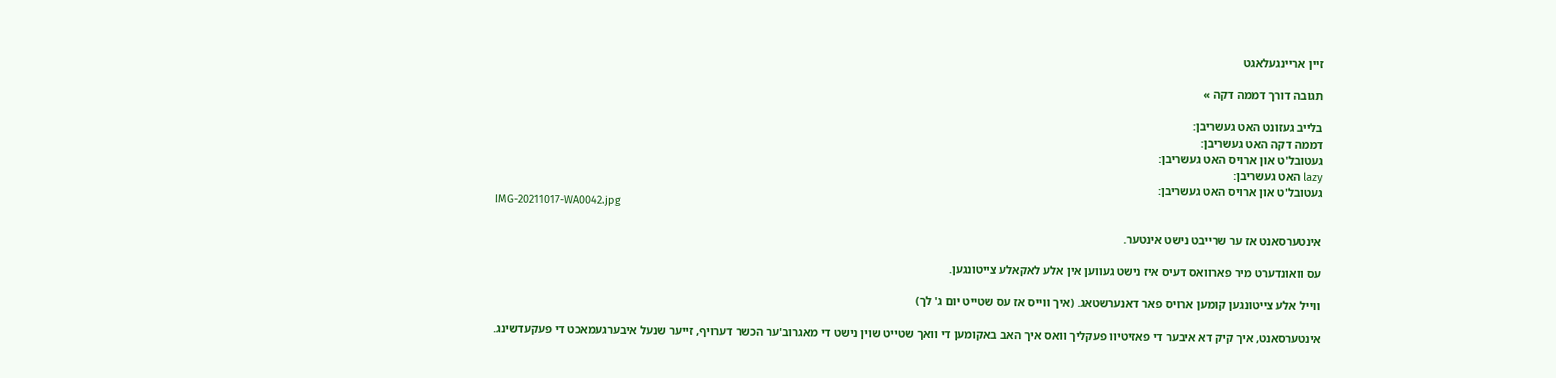זיין אריינגעלאגט

תגובה דורך דממה דקה »

בלייב געזונט האט געשריבן:
דממה דקה האט געשריבן:
געטובל'ט און ארויס האט געשריבן:
lazy האט געשריבן:
געטובל'ט און ארויס האט געשריבן:
IMG-20211017-WA0042.jpg

אינטערסאנט אז ער שרייבט נישט אינטער.

עס וואונדערט מיר פארוואס דעיס איז נישט געווען אין אלע לאקאלע צייטונגען.

ווייל אלע צייטונגען קומען ארויס פאר דאנערשטאג. (איך ווייס אז עס שטייט יום ג' לך)

אינטערסאנט, איך קיק דא איבער די פאזיטיוו פעקליך וואס איך האב באקומען די וואך שטייט שוין נישט די מאגרוב'ער הכשר דערויף, זייער שנעל איבערגעמאכט די פעקעדשינג.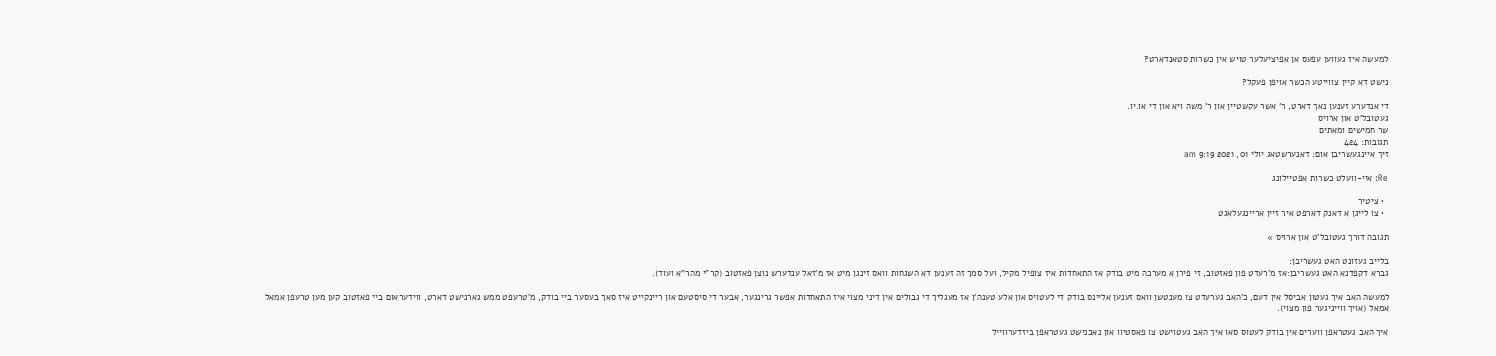למעשה איז געווען עפעס אן אפיציעלער טויש אין כשרות סטאנדארט?

נישט דא קיין צווייטע הכשר אויפן פעקל?

די אנדערע זענען נאך דארט, ר' אשר עקשטיין און ר' משה ויא און די או.יו.
געטובל'ט און ארויס
שר חמישים ומאתים
תגובות: 424
זיך איינגעשריבן אום: דאנערשטאג יולי 01, 2021 9:19 am

Re: איי-וועלט כשרות אפטיילונג

  • ציטיר
  • צו לייגן א דאנק דארפט איר זיין אריינגעלאגט

תגובה דורך געטובל'ט און ארויס »

בלייב געזונט האט געשריבן:
גברא דקפדנא האט געשריבן:אז מ'רעדט פון פאזטוב, זי פירן א מערכה מיט בודק אז התאחדות איז צופיל מקיל, ועל סמך זה זענען דא השגחות וואס זינגן מיט אז מ'זאל ענדערש נוצן פאזטוב (קר"י מהר"א ועוד).

למעשה האב איך געטון אביסל אין דעם, כ'האב גערעדט צו מענטשן וואס זענען אליינס בודק די לעטויס און אלע טענה'ן אז מעגליך די גבולים אין דיני מצוי איז התאחדות אפשר גרינגער, אבער די סיסטעם און ריינקייט איז סאך בעסער ביי בודק, מ'טרעפט ממש גארנישט דארט, ווידעראום ביי פאזטוב קען מען טרעפן אמאל אמאל (אויך ווייניגער פון מצוי).

איך האב געטראפן ווערים אין בודק לעטוס סאו איך האב געטוישט צו פאסטיוו און נאכנישט געטראפן ביזדערווייל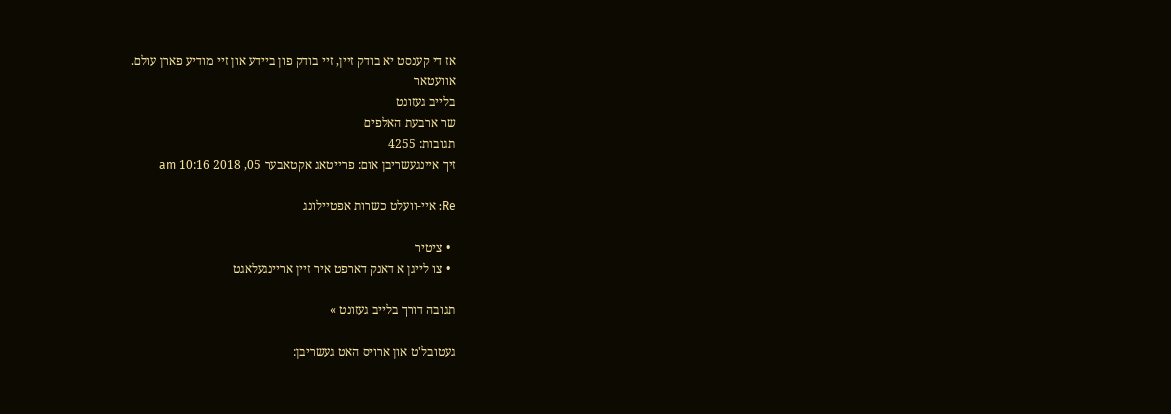אז די קענסט יא בודק זיין, זיי בודק פון ביידע און זיי מודיע פארן עולם.
אוועטאר
בלייב געזונט
שר ארבעת האלפים
תגובות: 4255
זיך איינגעשריבן אום: פרייטאג אקטאבער 05, 2018 10:16 am

Re: איי-וועלט כשרות אפטיילונג

  • ציטיר
  • צו לייגן א דאנק דארפט איר זיין אריינגעלאגט

תגובה דורך בלייב געזונט »

געטובל'ט און ארויס האט געשריבן: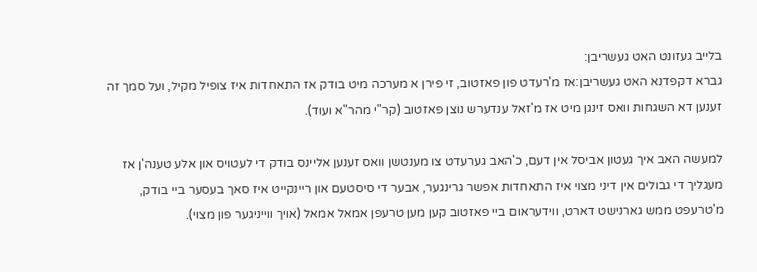בלייב געזונט האט געשריבן:
גברא דקפדנא האט געשריבן:אז מ'רעדט פון פאזטוב, זי פירן א מערכה מיט בודק אז התאחדות איז צופיל מקיל, ועל סמך זה זענען דא השגחות וואס זינגן מיט אז מ'זאל ענדערש נוצן פאזטוב (קר"י מהר"א ועוד).

למעשה האב איך געטון אביסל אין דעם, כ'האב גערעדט צו מענטשן וואס זענען אליינס בודק די לעטויס און אלע טענה'ן אז מעגליך די גבולים אין דיני מצוי איז התאחדות אפשר גרינגער, אבער די סיסטעם און ריינקייט איז סאך בעסער ביי בודק, מ'טרעפט ממש גארנישט דארט, ווידעראום ביי פאזטוב קען מען טרעפן אמאל אמאל (אויך ווייניגער פון מצוי).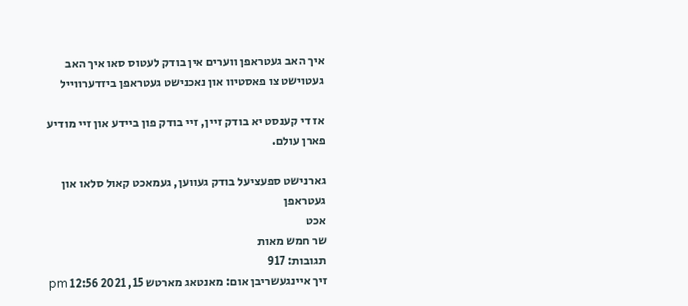איך האב געטראפן ווערים אין בודק לעטוס סאו איך האב געטוישט צו פאסטיוו און נאכנישט געטראפן ביזדערווייל

אז די קענסט יא בודק זיין, זיי בודק פון ביידע און זיי מודיע פארן עולם.

גארנישט ספעציעל בודק געווען, געמאכט קאול סלאו און געטראפן
אכט
שר חמש מאות
תגובות: 917
זיך איינגעשריבן אום: מאנטאג מארטש 15, 2021 12:56 pm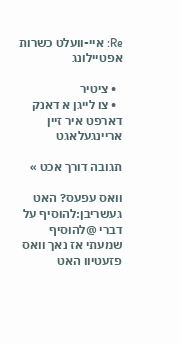Re: איי-וועלט כשרות אפטיילונג

  • ציטיר
  • צו לייגן א דאנק דארפט איר זיין אריינגעלאגט

תגובה דורך אכט »

וואס עפעס? האט געשריבן:להוסיף על דברי @להוסיף
שמעתי אז נאך וואס פזעטיוו האט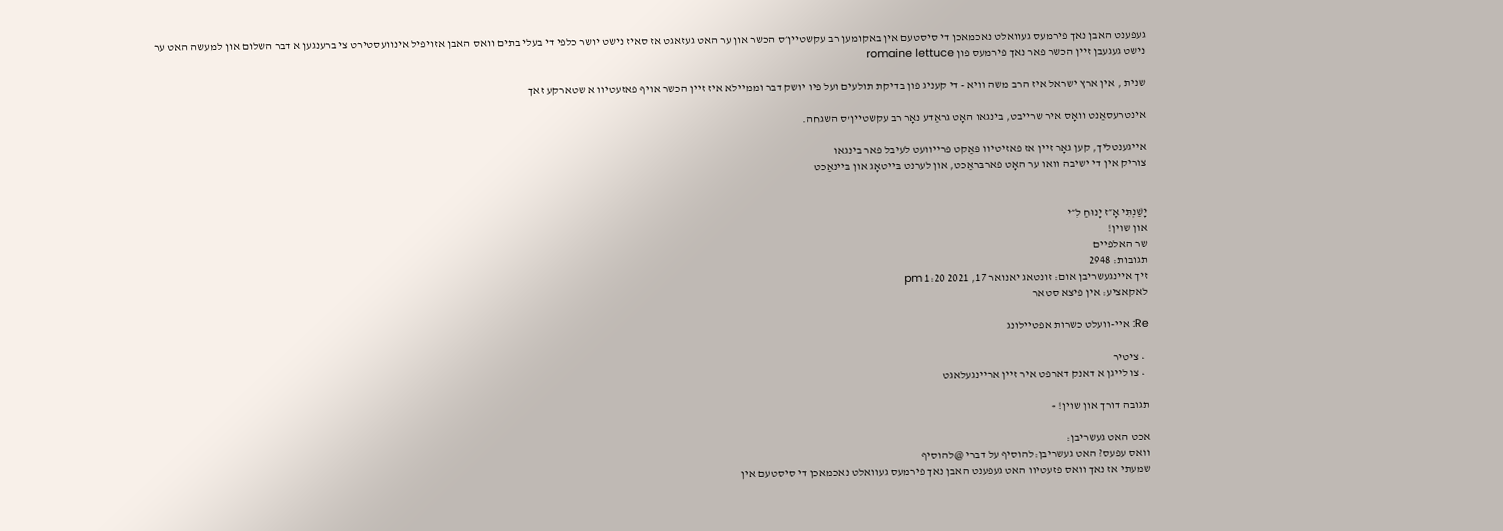געפענט האבן נאך פירמעס געוואלט נאכמאכן די סיסטעם אין באקומען רב עקשטיין׳ס הכשר און ער האט געזאגט אז סאיז נישט יושר כלפי די בעלי בתים וואס האבן אזויפיל אינוועסטירט צי ברענגען א דבר השלום און למעשה האט ער נישט געגעבן זיין הכשר פאר נאך פירמעס פון romaine lettuce

שנית , אין ארץ ישראל איז הרב משה וויא - די קעניג פון בדיקת תולעים ועל פיו יושק דבר וממיילא איז זיין הכשר אויף פאזעטיוו א שטארקע זאך

אינטרעסאַנט וואָס איר שרייבט, בינגאו האָט גראַדע נאָר רב עקשטיין'ס השגחה.

אייגענטליך, קען גאָר זיין אז פאזיטיוו פּאַקט פּרייוועט לעיבל פאר בינגאו
צוריק אין די ישיבה וואו ער האָט פארבּראַכט, און לערנט בּייטאָג און בּיינאַכט


יָשַׁנְתִּי אָ״ז יָנוּחַ לִ״י
און שוין!
שר האלפיים
תגובות: 2948
זיך איינגעשריבן אום: זונטאג יאנואר 17, 2021 1:20 pm
לאקאציע: אין פיצא סטאר

Re: איי-וועלט כשרות אפטיילונג

  • ציטיר
  • צו לייגן א דאנק דארפט איר זיין אריינגעלאגט

תגובה דורך און שוין! »

אכט האט געשריבן:
וואס עפעס? האט געשריבן:להוסיף על דברי @להוסיף
שמעתי אז נאך וואס פזעטיוו האט געפענט האבן נאך פירמעס געוואלט נאכמאכן די סיסטעם אין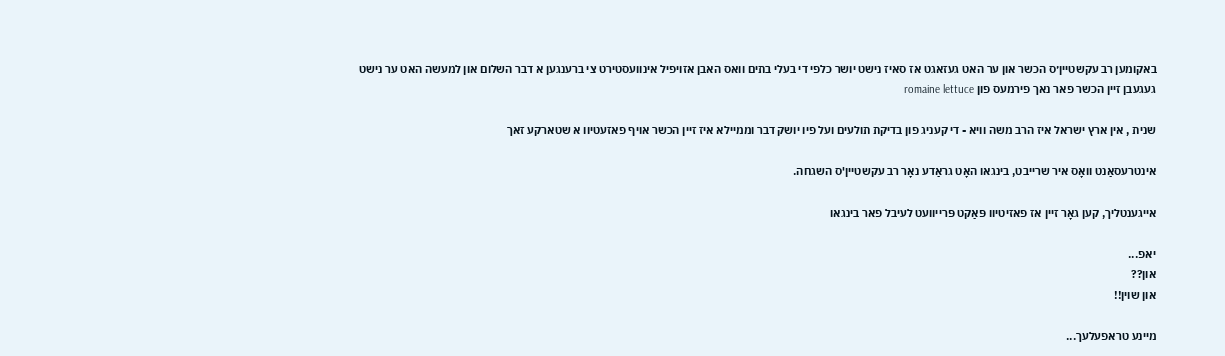באקומען רב עקשטיין׳ס הכשר און ער האט געזאגט אז סאיז נישט יושר כלפי די בעלי בתים וואס האבן אזויפיל אינוועסטירט צי ברענגען א דבר השלום און למעשה האט ער נישט געגעבן זיין הכשר פאר נאך פירמעס פון romaine lettuce

שנית , אין ארץ ישראל איז הרב משה וויא - די קעניג פון בדיקת תולעים ועל פיו יושק דבר וממיילא איז זיין הכשר אויף פאזעטיוו א שטארקע זאך

אינטרעסאַנט וואָס איר שרייבט, בינגאו האָט גראַדע נאָר רב עקשטיין'ס השגחה.

אייגענטליך, קען גאָר זיין אז פאזיטיוו פּאַקט פּרייוועט לעיבל פאר בינגאו

יאפ...
און??
און שוין!!

מיינע טראפעלעך...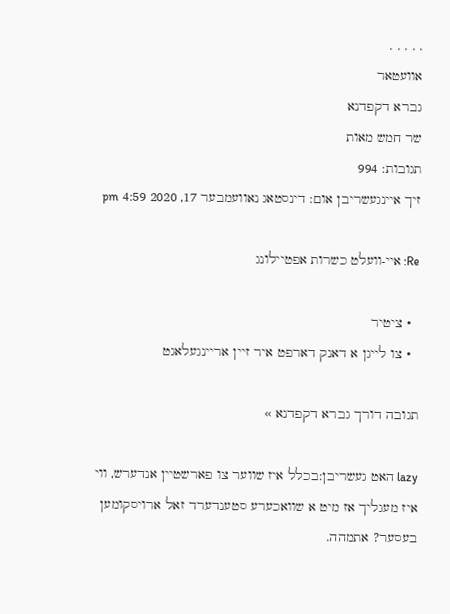. . . . .
אוועטאר
גברא דקפדנא
שר חמש מאות
תגובות: 994
זיך איינגעשריבן אום: דינסטאג נאוועמבער 17, 2020 4:59 pm

Re: איי-וועלט כשרות אפטיילונג

  • ציטיר
  • צו לייגן א דאנק דארפט איר זיין אריינגעלאגט

תגובה דורך גברא דקפדנא »

lazy האט געשריבן:בכלל איז שווער צו פארשטיין אנדערש, ווי איז מעגליך אז מיט א שוואכערע סטענדערד זאל ארויסקומען בעסער? אתמהה.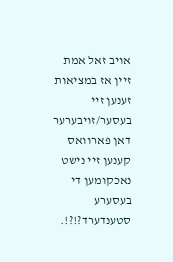אויב זאל אמת זיין אז במציאות זענען זיי בעסער/זויבערער דאן פארוואס קענען זיי נישט נאכקומען די בעסערע סטענדערד?!?!.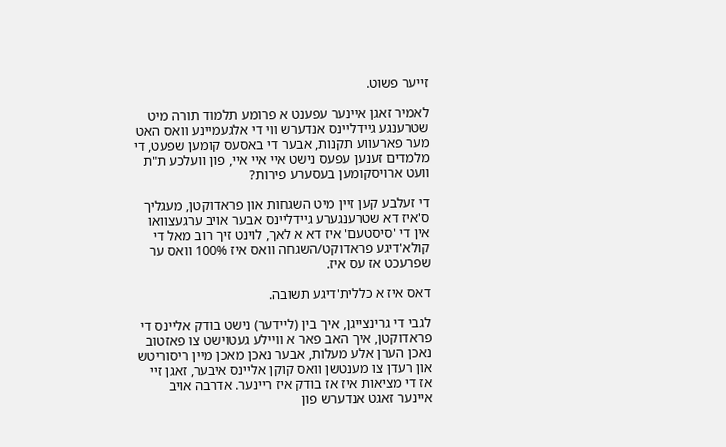זייער פשוט.

לאמיר זאגן איינער עפענט א פרומע תלמוד תורה מיט שטרענגע גיידליינס אנדערש ווי די אלגעמיינע וואס האט מער פארעווע תקנות, אבער די באסעס קומען שפעט, די מלמדים זענען עפעס נישט איי איי איי, פון וועלכע ת"ת וועט ארויסקומען בעסערע פירות?

די זעלבע קען זיין מיט השגחות און פראדוקטן, מעגליך ס'איז דא שטרענגערע גיידליינס אבער אויב ערגעצוואו אין די 'סיסטעם' איז דא א לאך, לוינט זיך רוב מאל די קולא'דיגע פראדוקט/השגחה וואס איז 100% וואס ער שפרעכט אז עס איז.

דאס איז א כללית'דיגע תשובה.

לגבי די גרינצייגן, איך בין (ליידער) נישט בודק אליינס די פראדוקטן, איך האב פאר א וויילע געטוישט צו פאזטוב נאכן הערן אלע מעלות, אבער נאכן מאכן מיין ריסוריטש און רעדן צו מענטשן וואס קוקן אליינס איבער, זאגן זיי אז די מציאות איז אז בודק איז ריינער. אדרבה אויב איינער זאגט אנדערש פון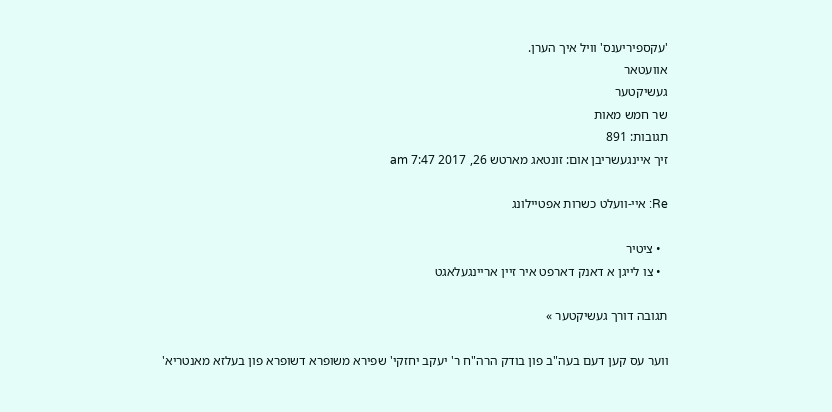'עקספיריענס' וויל איך הערן.
אוועטאר
געשיקטער
שר חמש מאות
תגובות: 891
זיך איינגעשריבן אום: זונטאג מארטש 26, 2017 7:47 am

Re: איי-וועלט כשרות אפטיילונג

  • ציטיר
  • צו לייגן א דאנק דארפט איר זיין אריינגעלאגט

תגובה דורך געשיקטער »

ווער עס קען דעם בעה"ב פון בודק הרה"ח ר' יעקב יחזקי' שפירא משופרא דשופרא פון בעלזא מאנטריא'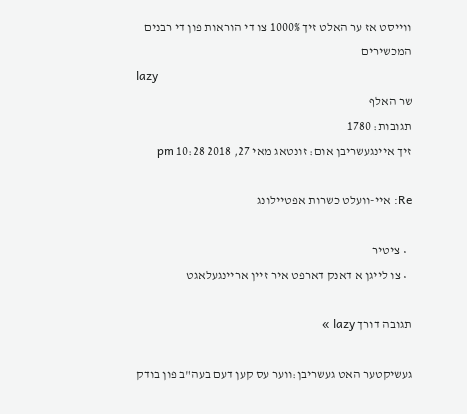ווייסט אז ער האלט זיך 1000% צו די הוראות פון די רבנים המכשירים
lazy
שר האלף
תגובות: 1780
זיך איינגעשריבן אום: זונטאג מאי 27, 2018 10:28 pm

Re: איי-וועלט כשרות אפטיילונג

  • ציטיר
  • צו לייגן א דאנק דארפט איר זיין אריינגעלאגט

תגובה דורך lazy »

געשיקטער האט געשריבן:ווער עס קען דעם בעה"ב פון בודק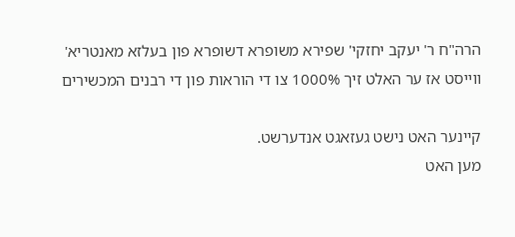הרה"ח ר' יעקב יחזקי' שפירא משופרא דשופרא פון בעלזא מאנטריא'
ווייסט אז ער האלט זיך 1000% צו די הוראות פון די רבנים המכשירים

קיינער האט נישט געזאגט אנדערשט.
מען האט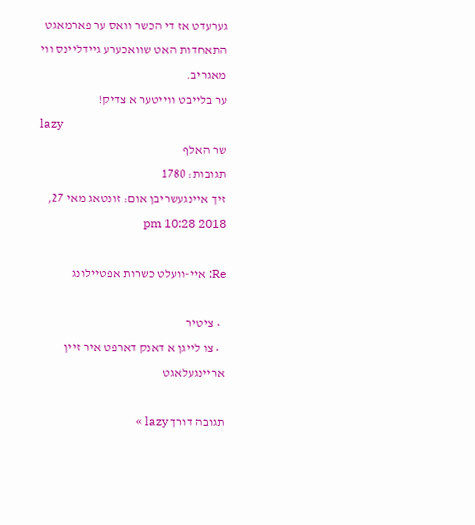גערעדט אז די הכשר וואס ער פארמאגט התאחדות האט שוואכערע גיידליינס ווי מאגריב.
ער בלייבט ווייטער א צדיק!
lazy
שר האלף
תגובות: 1780
זיך איינגעשריבן אום: זונטאג מאי 27, 2018 10:28 pm

Re: איי-וועלט כשרות אפטיילונג

  • ציטיר
  • צו לייגן א דאנק דארפט איר זיין אריינגעלאגט

תגובה דורך lazy »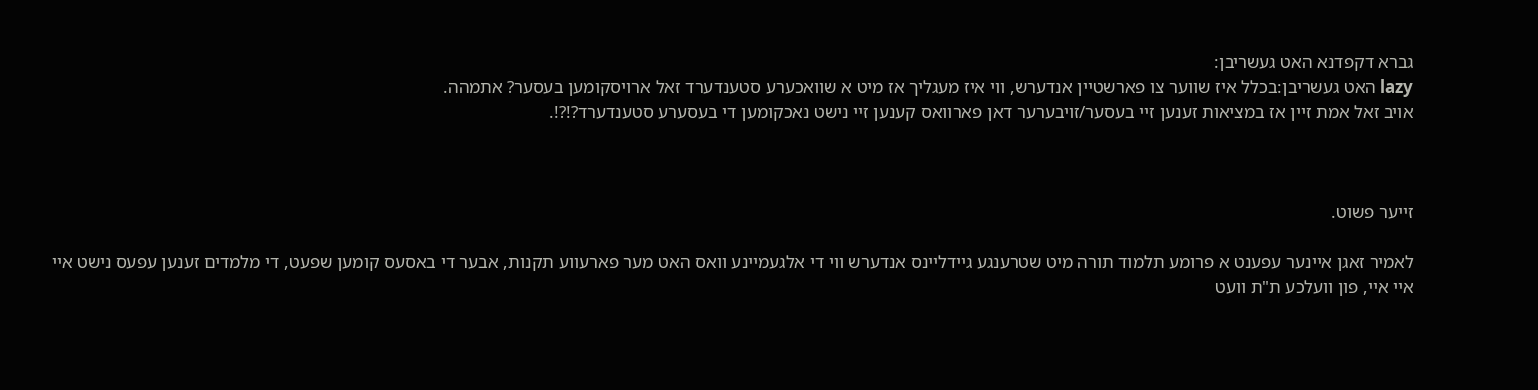גברא דקפדנא האט געשריבן:
lazy האט געשריבן:בכלל איז שווער צו פארשטיין אנדערש, ווי איז מעגליך אז מיט א שוואכערע סטענדערד זאל ארויסקומען בעסער? אתמהה.
אויב זאל אמת זיין אז במציאות זענען זיי בעסער/זויבערער דאן פארוואס קענען זיי נישט נאכקומען די בעסערע סטענדערד?!?!.



זייער פשוט.

לאמיר זאגן איינער עפענט א פרומע תלמוד תורה מיט שטרענגע גיידליינס אנדערש ווי די אלגעמיינע וואס האט מער פארעווע תקנות, אבער די באסעס קומען שפעט, די מלמדים זענען עפעס נישט איי איי איי, פון וועלכע ת"ת וועט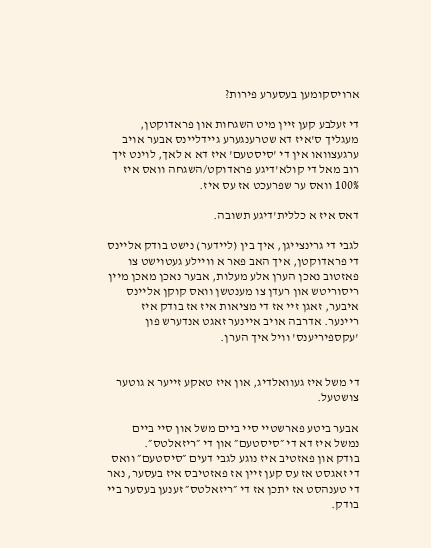ארויסקומען בעסערע פירות?

די זעלבע קען זיין מיט השגחות און פראדוקטן, מעגליך ס'איז דא שטרענגערע גיידליינס אבער אויב ערגעצוואו אין די 'סיסטעם' איז דא א לאך, לוינט זיך רוב מאל די קולא'דיגע פראדוקט/השגחה וואס איז 100% וואס ער שפרעכט אז עס איז.

דאס איז א כללית'דיגע תשובה.

לגבי די גרינצייגן, איך בין (ליידער) נישט בודק אליינס די פראדוקטן, איך האב פאר א וויילע געטוישט צו פאזטוב נאכן הערן אלע מעלות, אבער נאכן מאכן מיין ריסוריטש און רעדן צו מענטשן וואס קוקן אליינס איבער, זאגן זיי אז די מציאות איז אז בודק איז ריינער. אדרבה אויב איינער זאגט אנדערש פון 'עקספיריענס' וויל איך הערן.


די משל איז געוואלדיג, און איז טאקע זייער א גוטער צושטעל.

אבער ביטע פארשטיי סיי ביים משל און סיי ביים נמשל איז דא די ״סיסטעם״ און די ״ריזאלטס״.
בודק און פאזטיב איז נוגע לגבי דעים ״סיסטעם״ וואס די זאגסט אז עס קען זיין אז פאזטיבס איז בעסער, נאר די טענהסט אז יתכן אז די ״ריזאלטס״ זענען בעסער ביי בודק.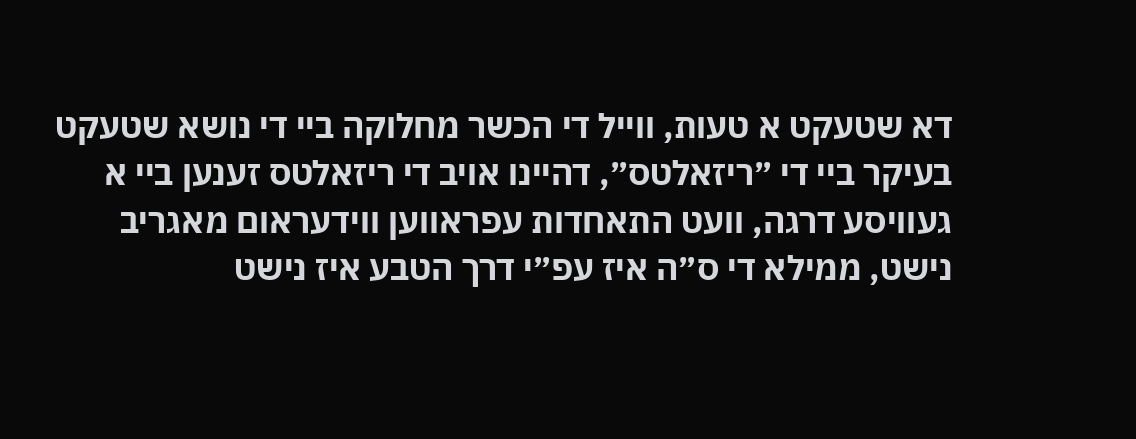דא שטעקט א טעות, ווייל די הכשר מחלוקה ביי די נושא שטעקט בעיקר ביי די ״ריזאלטס״, דהיינו אויב די ריזאלטס זענען ביי א געוויסע דרגה, וועט התאחדות עפראווען ווידעראום מאגריב נישט, ממילא די ס״ה איז עפ״י דרך הטבע איז נישט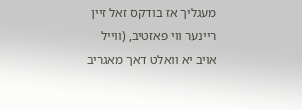מעגליך אז בודקס זאל זיין ריינער ווי פאזטיב, (ווייל אויב יא וואלט דאך מאגריב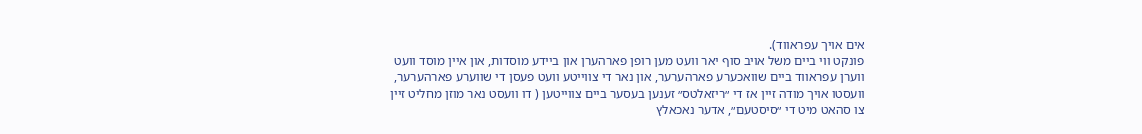אים אויך עפראווד).
פונקט ווי ביים משל אויב סוף יאר וועט מען רופן פארהערן און ביידע מוסדות, און איין מוסד וועט ווערן עפראווד ביים שוואכערע פארהערער, און נאר די צווייטע וועט פעסן די שווערע פארהערער, וועסטו אויך מודה זיין אז די ״ריזאלטס״ זענען בעסער ביים צווייטען ( דו וועסט נאר מוזן מחליט זיין צו סהאט מיט די ״סיסטעם״, אדער נאכאלץ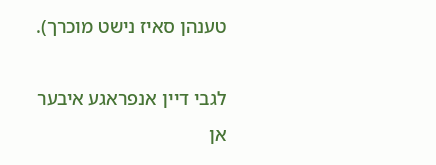טענהן סאיז נישט מוכרך).

לגבי דיין אנפראגע איבער אן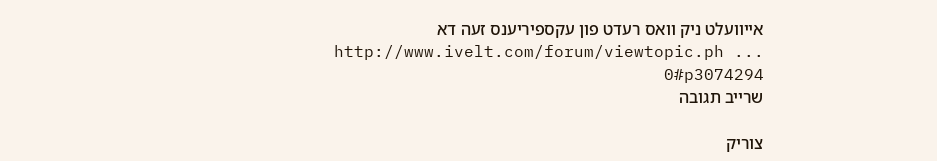אייוועלט ניק וואס רעדט פון עקספיריענס זעה דא http://www.ivelt.com/forum/viewtopic.ph ... 0#p3074294
שרייב תגובה

צוריק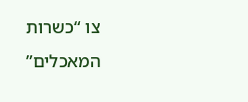צו “כשרות המאכלים”